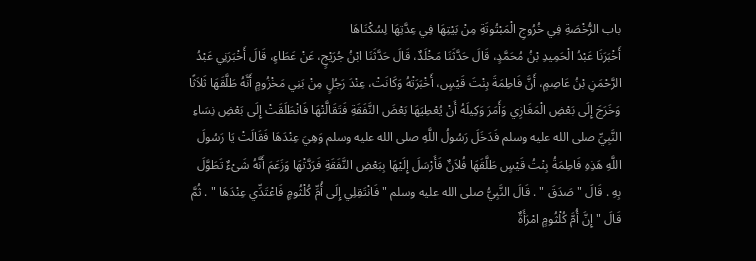باب الرُّخْصَةِ فِي خُرُوجِ الْمَبْتُوتَةِ مِنْ بَيْتِهَا فِي عِدَّتِهَا لِسُكْنَاهَا
أَخْبَرَنَا عَبْدُ الْحَمِيدِ بْنُ مُحَمَّدٍ، قَالَ حَدَّثَنَا مَخْلَدٌ، قَالَ حَدَّثَنَا ابْنُ جُرَيْجٍ، عَنْ عَطَاءٍ، قَالَ أَخْبَرَنِي عَبْدُ الرَّحْمَنِ بْنُ عَاصِمٍ، أَنَّ فَاطِمَةَ بِنْتَ قَيْسٍ، أَخْبَرَتْهُ وَكَانَتْ، عِنْدَ رَجُلٍ مِنْ بَنِي مَخْزُومٍ أَنَّهُ طَلَّقَهَا ثَلاَثًا وَخَرَجَ إِلَى بَعْضِ الْمَغَازِي وَأَمَرَ وَكِيلَهُ أَنْ يُعْطِيَهَا بَعْضَ النَّفَقَةِ فَتَقَالَّتْهَا فَانْطَلَقَتْ إِلَى بَعْضِ نِسَاءِ النَّبِيِّ صلى الله عليه وسلم فَدَخَلَ رَسُولُ اللَّهِ صلى الله عليه وسلم وَهِيَ عِنْدَهَا فَقَالَتْ يَا رَسُولَ اللَّهِ هَذِهِ فَاطِمَةُ بِنْتُ قَيْسٍ طَلَّقَهَا فُلاَنٌ فَأَرْسَلَ إِلَيْهَا بِبَعْضِ النَّفَقَةِ فَرَدَّتْهَا وَزَعَمَ أَنَّهُ شَىْءٌ تَطَوَّلَ بِهِ . قَالَ " صَدَقَ " . قَالَ النَّبِيُّ صلى الله عليه وسلم " فَانْتَقِلِي إِلَى أُمِّ كُلْثُومٍ فَاعْتَدِّي عِنْدَهَا " . ثُمَّ قَالَ " إِنَّ أُمَّ كُلْثُومٍ امْرَأَةٌ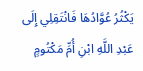يَكْثُرُ عُوَّادُهَا فَانْتَقِلِي إِلَى عَبْدِ اللَّهِ ابْنِ أُمِّ مَكْتُومٍ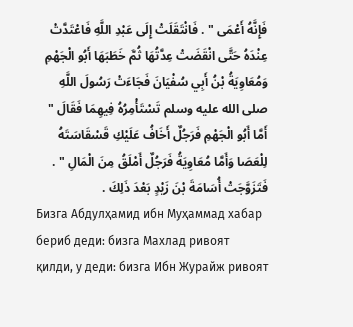فَإِنَّهُ أَعْمَى " . فَانْتَقَلَتْ إِلَى عَبْدِ اللَّهِ فَاعْتَدَّتْ عِنْدَهُ حَتَّى انْقَضَتْ عِدَّتُهَا ثُمَّ خَطَبَهَا أَبُو الْجَهْمِ وَمُعَاوِيَةُ بْنُ أَبِي سُفْيَانَ فَجَاءَتْ رَسُولَ اللَّهِ صلى الله عليه وسلم تَسْتَأْمِرُهُ فِيهِمَا فَقَالَ " أَمَّا أَبُو الْجَهْمِ فَرَجُلٌ أَخَافُ عَلَيْكِ قَسْقَاسَتَهُ لِلْعَصَا وَأَمَّا مُعَاوِيَةُ فَرَجُلٌ أَمْلَقُ مِنَ الْمَالِ " . فَتَزَوَّجَتْ أُسَامَةَ بْنَ زَيْدٍ بَعْدَ ذَلِكَ .
Бизга Абдулҳамид ибн Муҳаммад хабар бериб деди: бизга Махлад ривоят қилди, у деди: бизга Ибн Журайж ривоят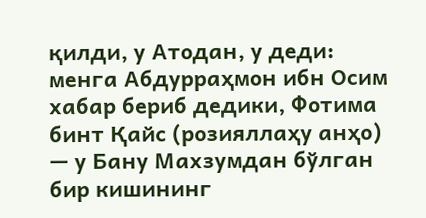қилди, у Атодан, у деди: менга Абдурраҳмон ибн Осим хабар бериб дедики, Фотима бинт Қайс (розияллаҳу анҳо) — у Бану Махзумдан бўлган бир кишининг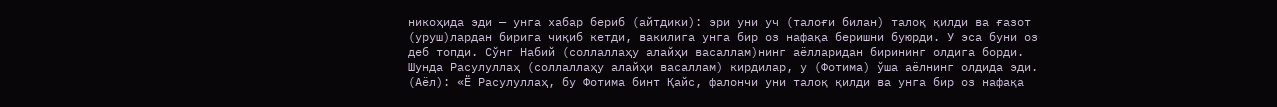никоҳида эди — унга хабар бериб (айтдики): эри уни уч (талоғи билан) талоқ қилди ва ғазот (уруш)лардан бирига чиқиб кетди, вакилига унга бир оз нафақа беришни буюрди. У эса буни оз деб топди. Сўнг Набий (соллаллаҳу алайҳи васаллам)нинг аёлларидан бирининг олдига борди. Шунда Расулуллаҳ (соллаллаҳу алайҳи васаллам) кирдилар, у (Фотима) ўша аёлнинг олдида эди. (Аёл): «Ё Расулуллаҳ, бу Фотима бинт Қайс, фалончи уни талоқ қилди ва унга бир оз нафақа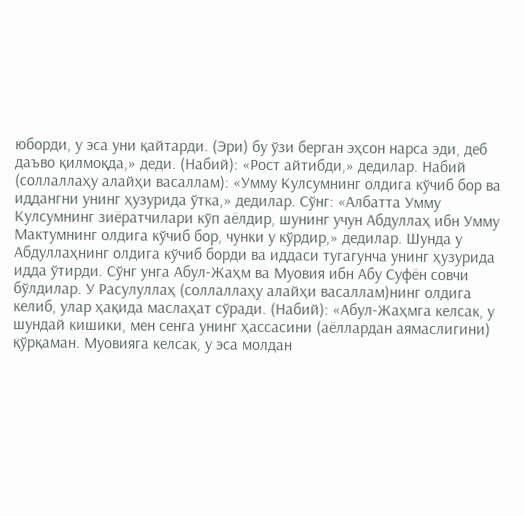юборди, у эса уни қайтарди. (Эри) бу ўзи берган эҳсон нарса эди, деб даъво қилмоқда,» деди. (Набий): «Рост айтибди,» дедилар. Набий (соллаллаҳу алайҳи васаллам): «Умму Кулсумнинг олдига кўчиб бор ва иддангни унинг ҳузурида ўтка,» дедилар. Сўнг: «Албатта Умму Кулсумнинг зиёратчилари кўп аёлдир, шунинг учун Абдуллаҳ ибн Умму Мактумнинг олдига кўчиб бор, чунки у кўрдир,» дедилар. Шунда у Абдуллаҳнинг олдига кўчиб борди ва иддаси тугагунча унинг ҳузурида идда ўтирди. Сўнг унга Абул-Жаҳм ва Муовия ибн Абу Суфён совчи бўлдилар. У Расулуллаҳ (соллаллаҳу алайҳи васаллам)нинг олдига келиб, улар ҳақида маслаҳат сўради. (Набий): «Абул-Жаҳмга келсак, у шундай кишики, мен сенга унинг ҳассасини (аёллардан аямаслигини) қўрқаман. Муовияга келсак, у эса молдан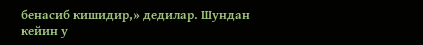бенасиб кишидир,» дедилар. Шундан кейин у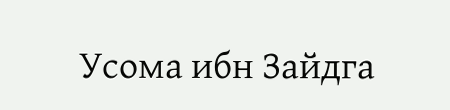Усома ибн Зайдга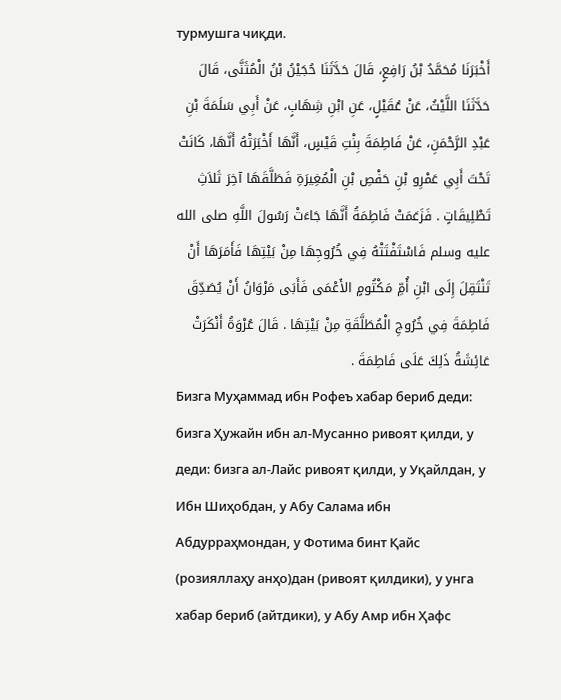турмушга чиқди.
أَخْبَرَنَا مُحَمَّدُ بْنُ رَافِعٍ، قَالَ حَدَّثَنَا حُجَيْنُ بْنُ الْمُثَنَّى، قَالَ حَدَّثَنَا اللَّيْثُ، عَنْ عُقَيْلٍ، عَنِ ابْنِ شِهَابٍ، عَنْ أَبِي سَلَمَةَ بْنِ عَبْدِ الرَّحْمَنِ، عَنْ فَاطِمَةَ بِنْتِ قَيْسٍ، أَنَّهَا أَخْبَرَتْهُ أَنَّهَا، كَانَتْ تَحْتَ أَبِي عَمْرِو بْنِ حَفْصِ بْنِ الْمُغِيرَةِ فَطَلَّقَهَا آخِرَ ثَلاَثِ تَطْلِيقَاتٍ . فَزَعَمَتْ فَاطِمَةُ أَنَّهَا جَاءَتْ رَسُولَ اللَّهِ صلى الله عليه وسلم فَاسْتَفْتَتْهُ فِي خُرُوجِهَا مِنْ بَيْتِهَا فَأَمَرَهَا أَنْ تَنْتَقِلَ إِلَى ابْنِ أُمِّ مَكْتُومٍ الأَعْمَى فَأَبَى مَرْوَانُ أَنْ يُصَدِّقَ فَاطِمَةَ فِي خُرُوجِ الْمُطَلَّقَةِ مِنْ بَيْتِهَا . قَالَ عُرْوَةُ أَنْكَرَتْ عَائِشَةُ ذَلِكَ عَلَى فَاطِمَةَ .
Бизга Муҳаммад ибн Рофеъ хабар бериб деди: бизга Ҳужайн ибн ал-Мусанно ривоят қилди, у деди: бизга ал-Лайс ривоят қилди, у Уқайлдан, у Ибн Шиҳобдан, у Абу Салама ибн Абдурраҳмондан, у Фотима бинт Қайс (розияллаҳу анҳо)дан (ривоят қилдики), у унга хабар бериб (айтдики), у Абу Амр ибн Ҳафс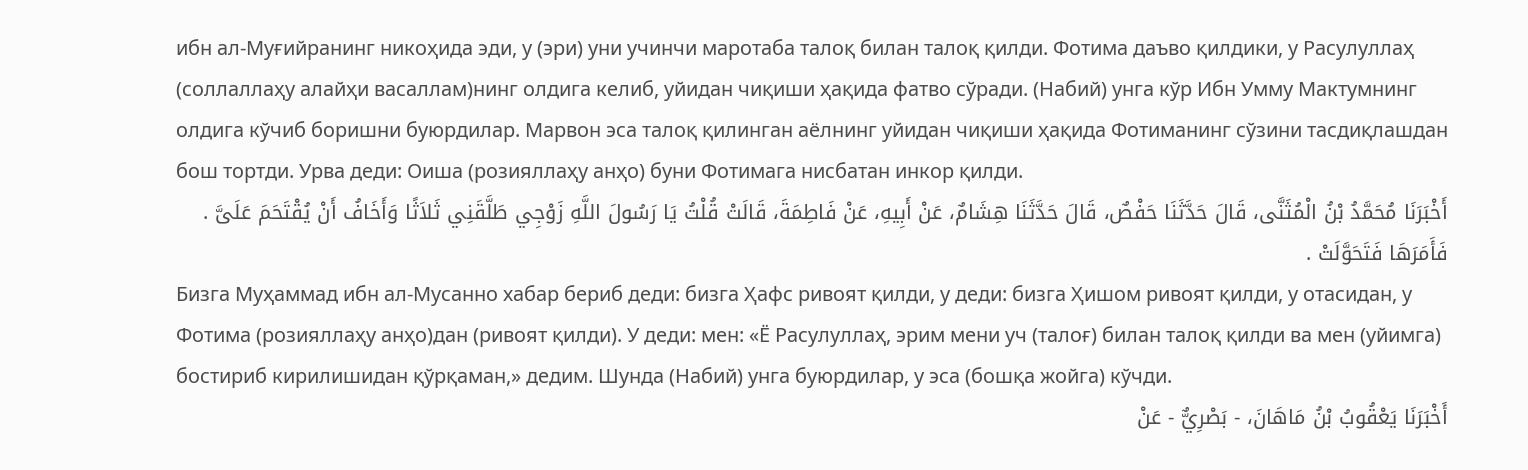ибн ал-Муғийранинг никоҳида эди, у (эри) уни учинчи маротаба талоқ билан талоқ қилди. Фотима даъво қилдики, у Расулуллаҳ (соллаллаҳу алайҳи васаллам)нинг олдига келиб, уйидан чиқиши ҳақида фатво сўради. (Набий) унга кўр Ибн Умму Мактумнинг олдига кўчиб боришни буюрдилар. Марвон эса талоқ қилинган аёлнинг уйидан чиқиши ҳақида Фотиманинг сўзини тасдиқлашдан бош тортди. Урва деди: Оиша (розияллаҳу анҳо) буни Фотимага нисбатан инкор қилди.
أَخْبَرَنَا مُحَمَّدُ بْنُ الْمُثَنَّى، قَالَ حَدَّثَنَا حَفْصٌ، قَالَ حَدَّثَنَا هِشَامٌ، عَنْ أَبِيهِ، عَنْ فَاطِمَةَ، قَالَتْ قُلْتُ يَا رَسُولَ اللَّهِ زَوْجِي طَلَّقَنِي ثَلاَثًا وَأَخَافُ أَنْ يُقْتَحَمَ عَلَىَّ . فَأَمَرَهَا فَتَحَوَّلَتْ .
Бизга Муҳаммад ибн ал-Мусанно хабар бериб деди: бизга Ҳафс ривоят қилди, у деди: бизга Ҳишом ривоят қилди, у отасидан, у Фотима (розияллаҳу анҳо)дан (ривоят қилди). У деди: мен: «Ё Расулуллаҳ, эрим мени уч (талоғ) билан талоқ қилди ва мен (уйимга) бостириб кирилишидан қўрқаман,» дедим. Шунда (Набий) унга буюрдилар, у эса (бошқа жойга) кўчди.
أَخْبَرَنَا يَعْقُوبُ بْنُ مَاهَانَ، - بَصْرِيٌّ - عَنْ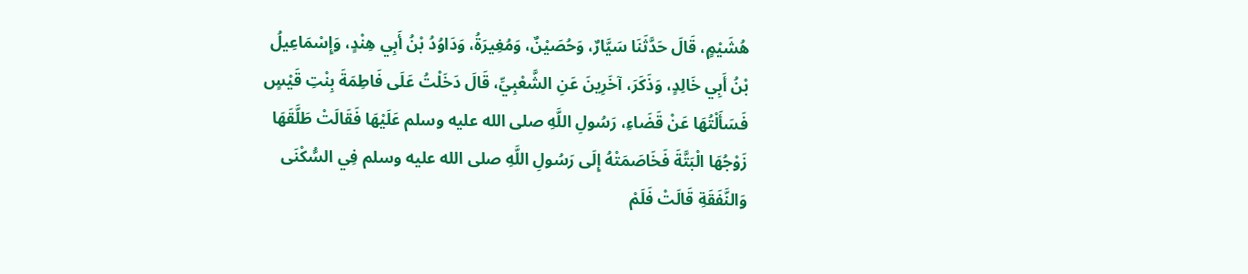هُشَيْمٍ، قَالَ حَدَّثَنَا سَيَّارٌ، وَحُصَيْنٌ، وَمُغِيرَةُ، وَدَاوُدُ بْنُ أَبِي هِنْدٍ، وَإِسْمَاعِيلُ بْنُ أَبِي خَالِدٍ، وَذَكَرَ، آخَرِينَ عَنِ الشَّعْبِيِّ، قَالَ دَخَلْتُ عَلَى فَاطِمَةَ بِنْتِ قَيْسٍ فَسَأَلْتُهَا عَنْ قَضَاءِ، رَسُولِ اللَّهِ صلى الله عليه وسلم عَلَيْهَا فَقَالَتْ طَلَّقَهَا زَوْجُهَا الْبَتَّةَ فَخَاصَمَتْهُ إِلَى رَسُولِ اللَّهِ صلى الله عليه وسلم فِي السُّكْنَى وَالنَّفَقَةِ قَالَتْ فَلَمْ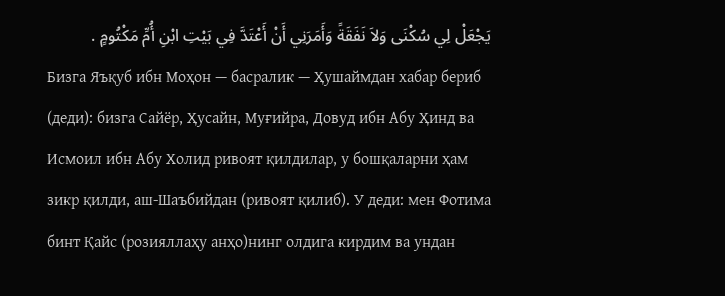يَجْعَلْ لِي سُكْنَى وَلاَ نَفَقَةً وَأَمَرَنِي أَنْ أَعْتَدَّ فِي بَيْتِ ابْنِ أُمِّ مَكْتُومٍ .
Бизга Яъқуб ибн Моҳон — басралик — Ҳушаймдан хабар бериб (деди): бизга Сайёр, Ҳусайн, Муғийра, Довуд ибн Абу Ҳинд ва Исмоил ибн Абу Холид ривоят қилдилар, у бошқаларни ҳам зикр қилди, аш-Шаъбийдан (ривоят қилиб). У деди: мен Фотима бинт Қайс (розияллаҳу анҳо)нинг олдига кирдим ва ундан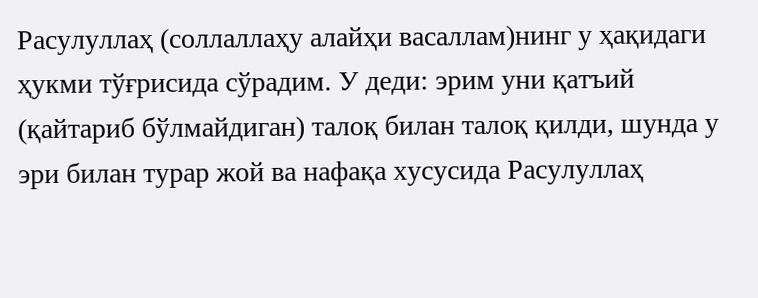Расулуллаҳ (соллаллаҳу алайҳи васаллам)нинг у ҳақидаги ҳукми тўғрисида сўрадим. У деди: эрим уни қатъий (қайтариб бўлмайдиган) талоқ билан талоқ қилди, шунда у эри билан турар жой ва нафақа хусусида Расулуллаҳ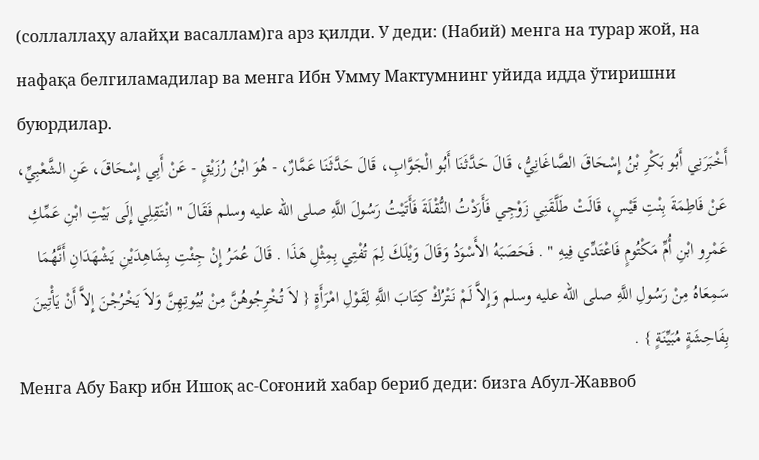(соллаллаҳу алайҳи васаллам)га арз қилди. У деди: (Набий) менга на турар жой, на нафақа белгиламадилар ва менга Ибн Умму Мактумнинг уйида идда ўтиришни буюрдилар.
أَخْبَرَنِي أَبُو بَكْرِ بْنُ إِسْحَاقَ الصَّاغَانِيُّ، قَالَ حَدَّثَنَا أَبُو الْجَوَّابِ، قَالَ حَدَّثَنَا عَمَّارٌ، - هُوَ ابْنُ رُزَيْقٍ - عَنْ أَبِي إِسْحَاقَ، عَنِ الشَّعْبِيِّ، عَنْ فَاطِمَةَ بِنْتِ قَيْسٍ، قَالَتْ طَلَّقَنِي زَوْجِي فَأَرَدْتُ النُّقْلَةَ فَأَتَيْتُ رَسُولَ اللَّهِ صلى الله عليه وسلم فَقَالَ " انْتَقِلِي إِلَى بَيْتِ ابْنِ عَمِّكِ عَمْرِو ابْنِ أُمِّ مَكْتُومٍ فَاعْتَدِّي فِيهِ " . فَحَصَبَهُ الأَسْوَدُ وَقَالَ وَيْلَكَ لِمَ تُفْتِي بِمِثْلِ هَذَا . قَالَ عُمَرُ إِنْ جِئْتِ بِشَاهِدَيْنِ يَشْهَدَانِ أَنَّهُمَا سَمِعَاهُ مِنْ رَسُولِ اللَّهِ صلى الله عليه وسلم وَإِلاَّ لَمْ نَتْرُكْ كِتَابَ اللَّهِ لِقَوْلِ امْرَأَةٍ { لاَ تُخْرِجُوهُنَّ مِنْ بُيُوتِهِنَّ وَلاَ يَخْرُجْنَ إِلاَّ أَنْ يَأْتِينَ بِفَاحِشَةٍ مُبَيِّنَةٍ } .
Менга Абу Бакр ибн Ишоқ ас-Соғоний хабар бериб деди: бизга Абул-Жаввоб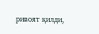ривоят қилди,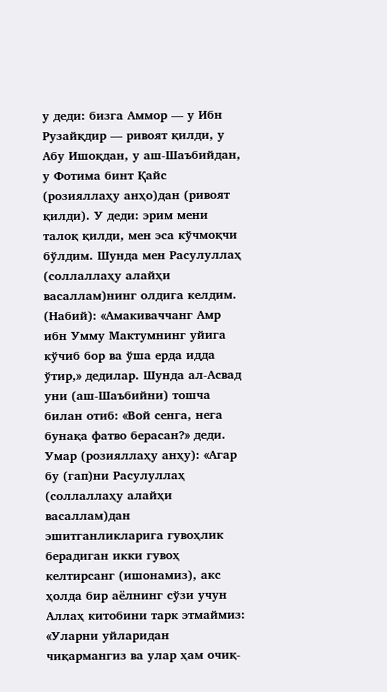у деди: бизга Аммор — у Ибн Рузайқдир — ривоят қилди, у Абу Ишоқдан, у аш-Шаъбийдан, у Фотима бинт Қайс (розияллаҳу анҳо)дан (ривоят қилди). У деди: эрим мени талоқ қилди, мен эса кўчмоқчи бўлдим. Шунда мен Расулуллаҳ (соллаллаҳу алайҳи васаллам)нинг олдига келдим. (Набий): «Амакиваччанг Амр ибн Умму Мактумнинг уйига кўчиб бор ва ўша ерда идда ўтир,» дедилар. Шунда ал-Асвад уни (аш-Шаъбийни) тошча билан отиб: «Вой сенга, нега бунақа фатво берасан?» деди. Умар (розияллаҳу анҳу): «Агар бу (гап)ни Расулуллаҳ (соллаллаҳу алайҳи васаллам)дан эшитганликларига гувоҳлик берадиган икки гувоҳ келтирсанг (ишонамиз), акс ҳолда бир аёлнинг сўзи учун Аллаҳ китобини тарк этмаймиз: «Уларни уйларидан чиқармангиз ва улар ҳам очиқ-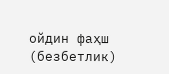ойдин фаҳш (безбетлик)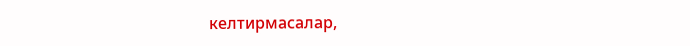келтирмасалар,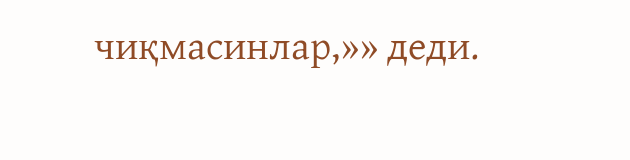чиқмасинлар,»» деди.